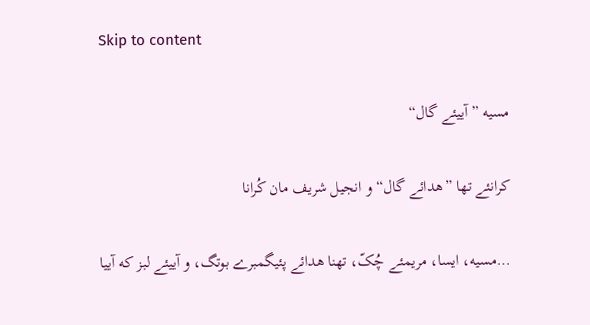Skip to content

مسیه ”آییئے گال“

کرانئے تها ”هدائے گال“ و انجیل شریف مان کُرانا

…مسیه، ایسا، مریمئے چُکّ، تهنا هدائے پئیگمبرے بوتگ، و آییئے لبز که آییا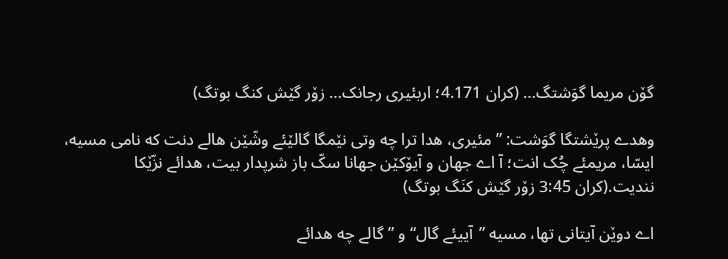گۆن مریما گوَشتگ… (کران 4.171؛ اربئیری رجانک… زۆر گێش کنگ بوتگ)

وهدے پرێشتگا گوَشت: ”مئیری، هدا ترا چه وتی نێمگا گالێئے وشّێن هالے دنت که نامی مسیه، ایسّا، مریمئے چُک انت؛ آ اے جهان و آیۆکێن جهانا سکّ باز شرپدار بیت، هدائے نزّێکا نندیت.(کران 3:45 زۆر گێش کنَگ بوتگ)

اے دوێن آیتانی تها، مسیه ”آییئے گال“ و ”گالے چه هدائے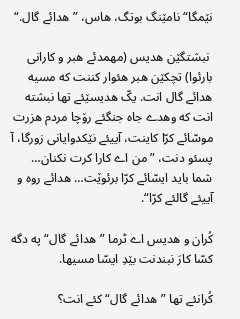نێمگا“ نامێنگ بوتگ، هاس، ”هدائے گال.“

 نبشتگێن هدیس (مهمدئے هبر و کارانی بارئوا) تچکێن هبر هئوار کننت که مسیه هدائے گال انت. یکّ هدیسێئے تها نبشته انت که وهدے جاه جنگئے رۆچا مردم هزرت موسّائے کرّا کاینت، آییئے نێکدوایانی زورگا، آ پسئو دنت، ”من اے کارا کرت نکنان… شما باید ایسّائے کرّا برئوێت… هدائے روه و آییئے گالئے کرّا“.

کُران و هدیس اے ٹرما ”هدائے گال“ په دگه کسّا کارَ نبندنت بێدِ ایسّا مسیها.

کُرانئے تها ”هدائے گال“ کئے انت؟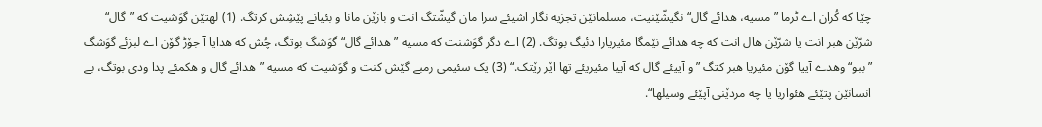چێا که کُران اے ٹرما ”مسیه، هدائے گال“ نگیشّێنیت، مسلمانێن تجزیه نگار اشیئے سرا مان گیشّتگ انت و بازێن مانا و بئیانے پێشِش کرتگ. (1) لهتێن گوَشیت که ”گال“ شرّێن هبر انت یا شرّێن هال انت که چه هدائے نێمگا مئیریارا دئیگ بوتگ. (2) اے دگر گوَشنت که مسیه ”هدائے گال“ گوَشگ بوتگ، چُش که هدایا آ جۆڑ گۆن اے لبزئے گوَشگ ”ببو“ وهدے آییا گۆن مئیریا هبر کتگ ”و آییئے گال که آییا مئیریئے تها اێر رێتک.“ (3) یک سئیمی رمبے گێش کنت و گوَشیت که مسیه ”هدائے گال و هکمئے پدا ودی بوتگ، بے انسانێن پتێئے هئواریا یا چه مردێنی آپێئے وسیلها“.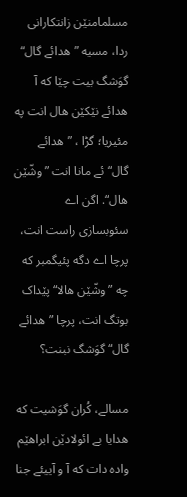مسلمامنێن زانتکارانی ردا، مسیه ”هدائے گال“ گوَشگ بیت چێا که آ هدائے نێکێن هال انت په مئیریا؛ گڑا ، ”هدائے گال“ئے مانا انت ”وشّێن هال“. اگن اے سئوبسازی راست انت، پرچا اے دگه پئیگمبر که چه ”وشّێن هالا“ پێداک بوتگ انت، پرچا ”هدائے گال“ گوَشگ نبنت؟

مسالے، کُران گوَشیت که هدایا بے ائولادێن ابراهێم واده دات که آ و آییئے جنا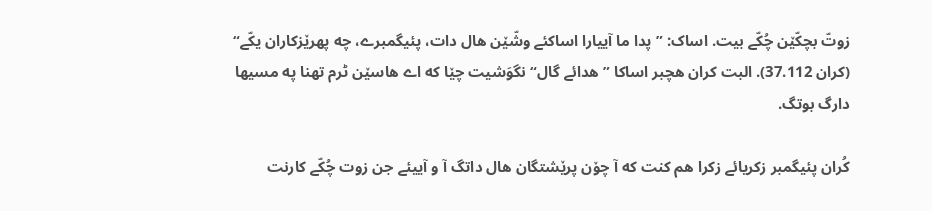زوتّ بچکّێن چُکّے بیت. اساک: ”پدا ما آییارا اساکئے وشّێن هال دات، پئیگمبرے، چه پهرێزکاران یکّے“ (کران 37.112). البت کران هچبر اساکا ”هدائے گال“ نگوَشیت چێا که اے هاسێن ٹرم تهنا په مسیها دارگ بوتگ.

کُران پئیگمبر زکریائے زکرا هم کنت که آ چۆن پرێشتگان هال داتگ آ و آییئے جن زوت چُکّے کارنت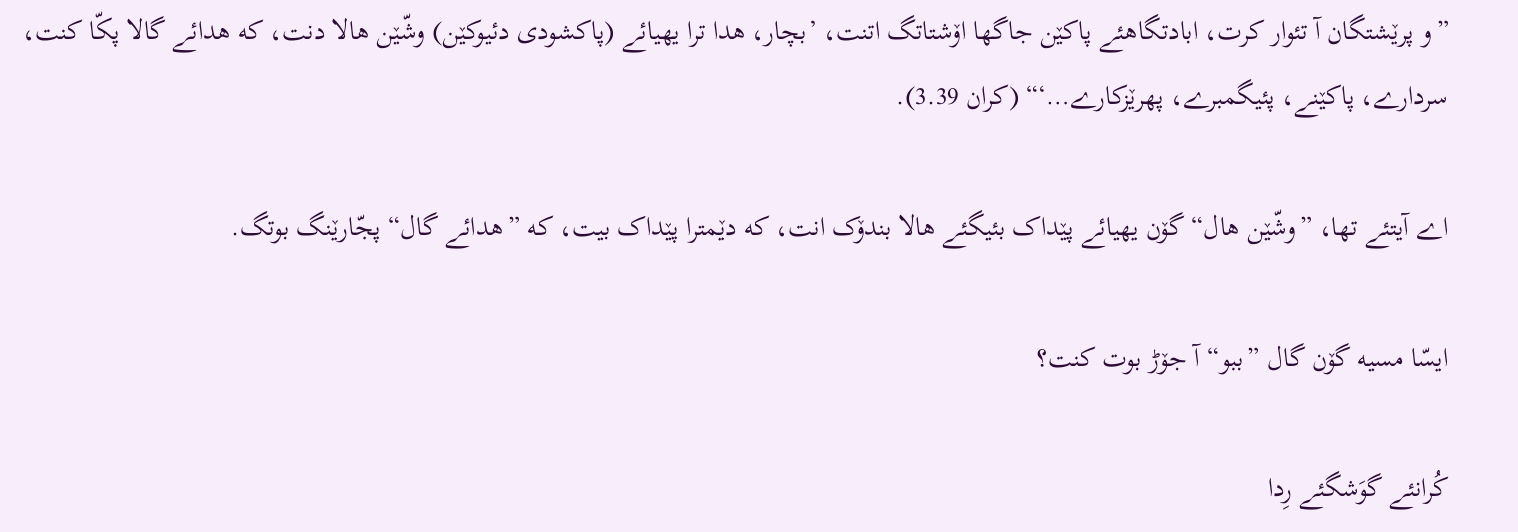”و پرێشتگان آ تئوار کرت، ابادتگاهئے پاکێن جاگها اۆشتاتگ اتنت، ’بچار، هدا ترا یهیائے (پاکشودی دئیوکێن) وشّێن هالا دنت، که هدائے گالا پکّا کنت، سردارے، پاکێنے، پئیگمبرے، پهرێزکارے…‘“ (کران 3.39).

اے آیتئے تها، ”وشّێن هال“ گۆن یهیائے پێداک بئیگئے هالا بندۆک انت، که دێمترا پێداک بیت، که ”هدائے گال“ پجّارێنگ بوتگ.

ایسّا مسیه گۆن گال ”ببو“آ جۆڑ بوت کنت؟

کُرانئے گوَشگئے رِدا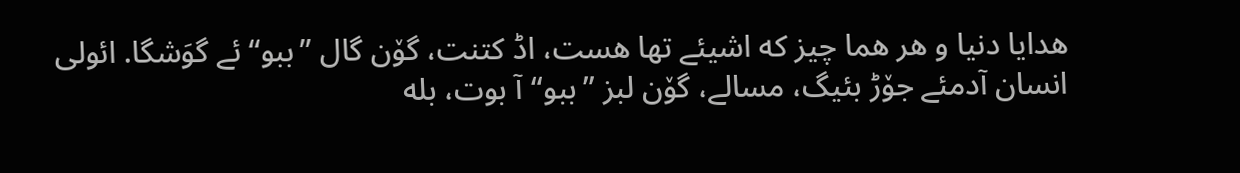هدایا دنیا و هر هما چیز که اشیئے تها هست، اڈ کتنت، گۆن گال ”ببو“ئے گوَشگا. ائولی انسان آدمئے جۆڑ بئیگ، مسالے، گۆن لبز ”ببو“آ بوت، بله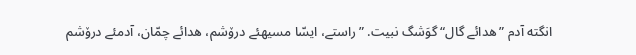انگته آدم ”هدائے گال“ گوَشگ نبیت. ”راستے، ایسّا مسیهئے درۆشم، هدائے چمّان، آدمئے درۆشم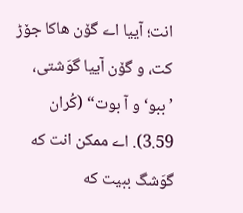انت؛ آییا اے گۆن هاکا جۆڑ کت، و گۆن آییا گوَشتی، ’ببو‘ و آ بوت“ (کُران 3.59). اے ممکن انت که گوَشگ ببیت که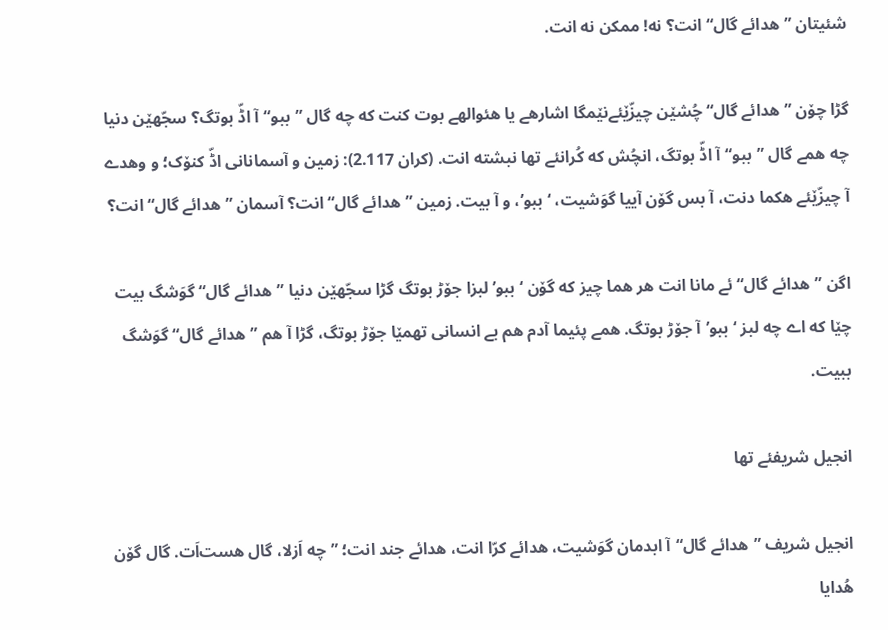شئیتان ”هدائے گال“ انت؟ نه! ممکن نه انت.

گڑا چۆن ”هدائے گال“ چُشێن چیزّێئےنێمگا اشارهے یا هئوالهے بوت کنت که چه گال ”ببو“آ اڈّ بوتگ؟ سجّهێن دنیا چه همے گال ”ببو“آ اڈّ بوتگ، انچُش که کُرانئے تها نبشته انت. (کران 2.117): زمین و آسمانانی اڈّ کنۆک؛ و وهدے آ چیزّێئے هکما دنت، آ بس گۆن آییا گوَشیت، ‘ببو’، و آ بیت. زمین ”هدائے گال“ انت؟ آسمان ”هدائے گال“ انت؟

اگن ”هدائے گال“ئے مانا انت هر هما چیز که گۆن ‘ببو’ لبزا جۆڑ بوتگ گڑا سجّهێن دنیا ”هدائے گال“ گوَشگ بیت چێا که اے چه لبز ‘ببو’آ جۆڑ بوتگ. همے پئیما آدم هم بے انسانی تهمێا جۆڑ بوتگ، گڑا آ هم ”هدائے گال“ گوَشگ ببیت.

انجیل شریفئے تها

انجیل شریف ”هدائے گال“آ ابدمان گوَشیت، هدائے کرّا انت، هدائے جند انت؛ ”چه اَزلا، گال هست‌اَت. گال گۆن هُدایا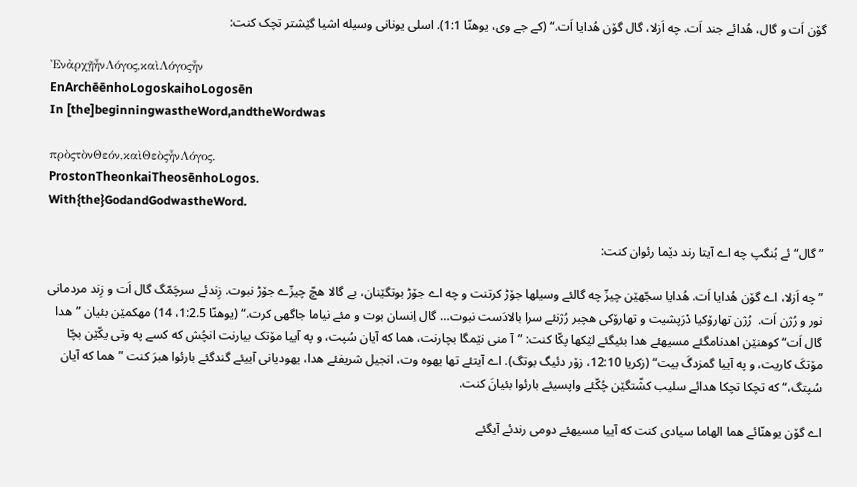گۆن اَت و گال، هُدائے جند اَت. چه اَزلا، گال گۆن هُدایا اَت.“ (کے جے وی، یوهنّا 1:1). اسلی یونانی وسیله اشیا گێشتر تچک کنت:

ἘνἀρχῇἦνΛόγος,καὶΛόγοςἦν
EnArchēēnhoLogoskaihoLogosēn
In [the]beginningwastheWord,andtheWordwas

πρὸςτὸνΘεόν,καὶΘεὸςἦνΛόγος.
ProstonTheonkaiTheosēnhoLogos.
With{the}GodandGodwastheWord.

”گال“ئے بُنگپ چه اے آیتا رند دێما رئوان کنت:

”چه اَزلا، اے گۆن هُدایا اَت. هُدایا سجّهێن چیزّ چه گالئے وسیلها جۆڑ کرتنت و چه اے جۆڑ بوتگێنان، بے گالا هچّ چیزّے جۆڑ نبوت. زِندئے سرچَمّگ گال اَت و زِند مردمانی نور و رُژن اَت.  رُژن تهارۆکیا دْرَپشیت و تهارۆکی هچبر رُژنئے سرا بالادَست نبوت… گال اِنسان بوت و مئے نیاما جاگهی کرت.“ (یوهنّا 1:2.5، 14) مهکمێن بئیان ”هدا گال اَت“ کوهنێن اهدنامگئے مسیهئے هدا بئیگئے لێکها پکّا کنت: ”آ منی نێمگا بچارنت، هما که آیان سُپت، و په آییا مۆتک بیارنت انچُش که کسے په وتی یکّێن بچّا مۆتکَ کاریت، و په آییا گمزدگَ بیت“ (زکریا 12:10، زۆر دئیگ بوتگ). اے آیتئے تها یهوه وت، انجیل شریفئے هدا، یهودیانی آییئے گندگئے بارئوا هبرَ کنت ”هما که آیان سُپتگ،“ که تچکا تچکا هدائے سلیب کشّتگێن چُکّئے واپسیئے بارئوا بئیانَ کنت.

اے گۆن یوهنّائے هما الهاما سیادی کنت که آییا مسیهئے دومی رندئے آیگئے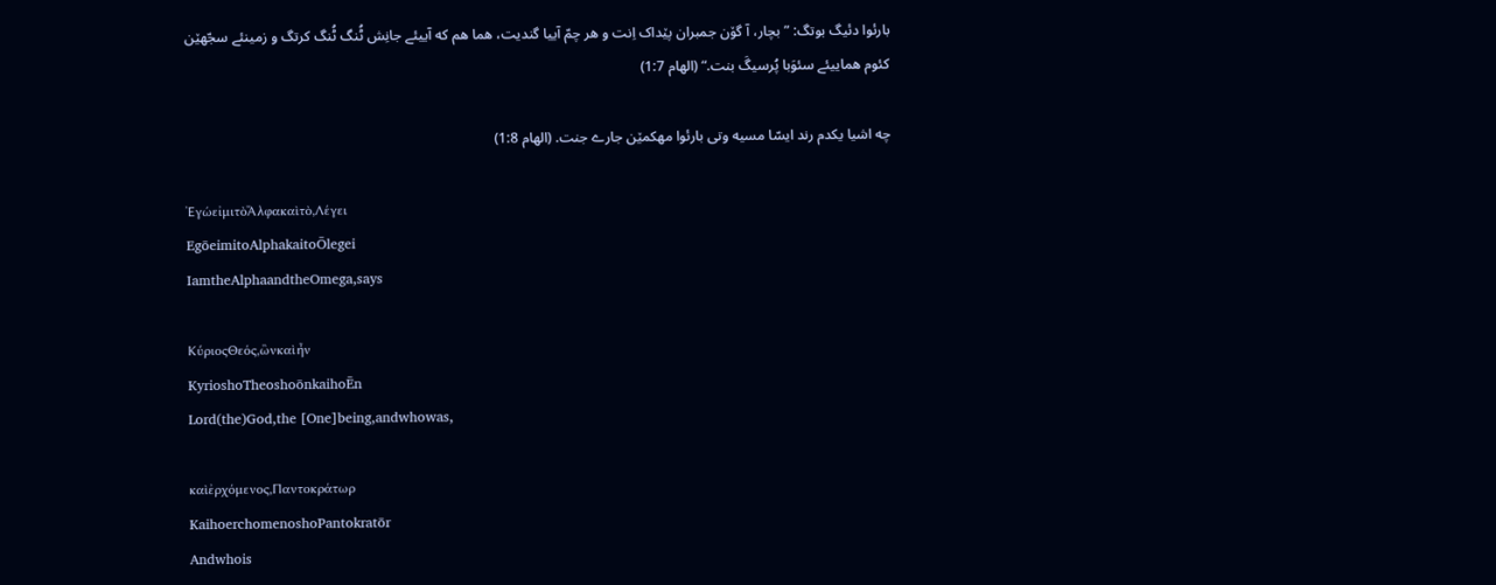بارئوا دئیگ بوتگ: ”بچار، آ گۆن جمبران پێداک اِنت و هر چمّ آییا گندیت، هما هم که آییئے جانِش ٹُنگ ٹُنگ کرتگ و زمینئے سجّهێن کئوم هماییئے سئوَبا پُرسیگَ بنت.“ (الهام 1:7)

چه اشیا یکدم رند ایسّا مسیه وتی بارئوا مهکمێن جارے جنت. (الهام 1:8)

ἘγώεἰμιτὸἌλφακαὶτὸ,Λέγει
EgōeimitoAlphakaitoŌlegei
IamtheAlphaandtheOmega,says

ΚύριοςΘεός,ὢνκαὶἦν
KyrioshoTheoshoōnkaihoĒn
Lord(the)God,the [One]being,andwhowas,

καὶἐρχόμενος,Παντοκράτωρ
KaihoerchomenoshoPantokratōr
Andwhois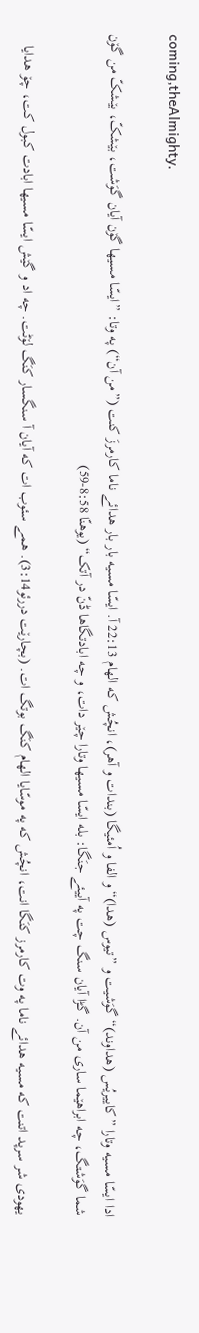coming,theAlmighty.

ادا ایسّا مسیه وتارا ”کاییریُس (هداوند)“ گوَشیت و ”تیوس (هدا)“ و الفا و اُمئیگا (بندات و آهر)، انچُش که الهام 22:13 آ. ایسّا مسیه بار بار هدائے ناما کارمرزَ کنت (”من آن“) په وتا: ”ایسّا مسیها گۆن آیان گوَشت، بێشکّ، بێشکّ من گۆن شما گوَشتگ، چه ابراهێما ساری من آن. گڑا آیان سنگ چت په آییئے جنَگا: بله ایسّا مسیها وتارا چێر دات، و چه ابادتگاها ڈنّ در آتک“ (یوهنّا 8:58-59)

یهودی شر سرپد اتنت که مسیه هدائے ناما په وت کارمرز کنَگا انت، انچُش که په موسّایا الهام کنَگ بوتگ ات. (بچارێت دررئو3:14). همے سئوب ات که آیان آ سنگسار کنَگ لۆٹت. چه اد و گێش ایسّا مسیها ابادت کبول کت، چۆ هدایا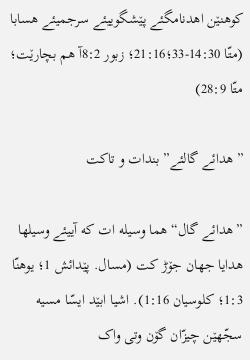کوهنێن اهدنامگئے پێشگوییئے سرجمیئے هسابا (متّا 14:30-33؛21:16؛ زبور 8:2آ هم بچارێت؛ متّا 28:9)

”هدائے گالئے” بندات و تاکت

”هدائے گال“ هما وسیله ات که آییئے وسیلها هدایا جهان جۆڑ کت (مسال. پێدائش 1؛ یوهنّا 1:3؛ کلوسیان 1:16). اشیا ابێد ایسّا مسیه سجّهێن چیزّان گۆن وتی واک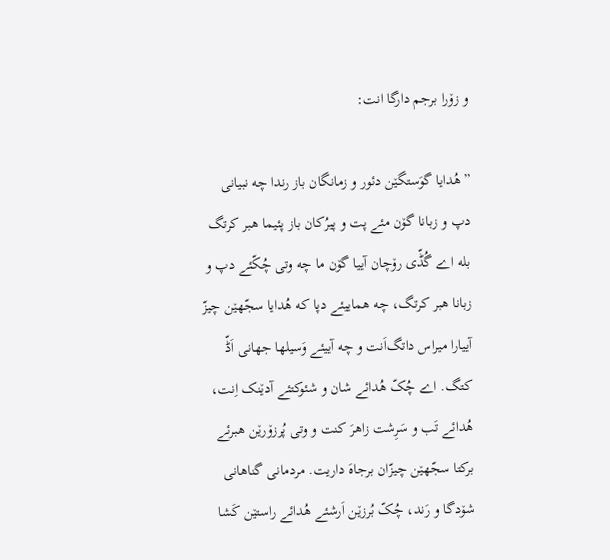و زۆرا برجم دارگا انت:

”هُدایا گوَستگێن دئور و زمانگان باز رندا چه نبیانی دپ و زبانا گۆن مئے پت و پیرُکان باز پئیما هبر کرتگ بله اے گُڈّی رۆچان آییا گۆن ما چه وتی چُکّئے دپ و زبانا هبر کرتگ، چه هماییئے دپا که هُدایا سجّهێن چیزّ آییارا میراس داتگ‌اَنت و چه آییئے وَسیلها جهانی اَڈّ کتگ. اے چُکّ هُدائے شان و شئوکتئے آدێنک اِنت، هُدائے تَب و سَرِشت زاهرَ کنت و وتی پُرزۆرێن هبرئے برکتا سجّهێن چیزّان برجاهَ داریت. مردمانی گناهانی شۆدگا و رَند، چُکّ بُرزێن اَرشئے هُدائے راستێن کَشا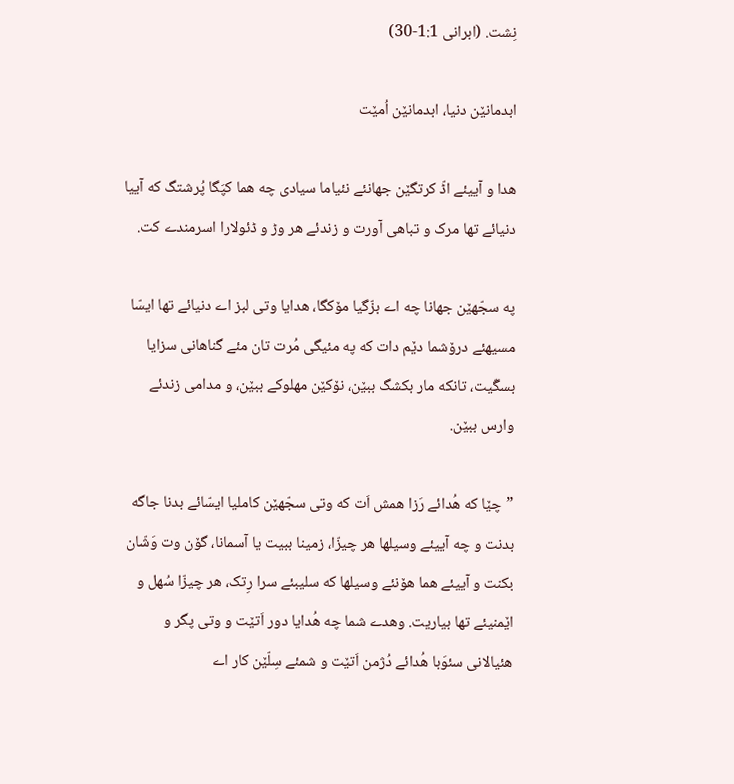نِشت. (ابرانی 1:1-30)

ابدمانێن دنیا، ابدمانێن اُمێت

هدا و آییئے اڈّ کرتگێن جهانئے نئیاما سیادی چه هما کپَگا پُرشتگ که آییا دنیائے تها مرک و تباهی آورت و زندئے هر وڑ و ڈئولارا اسرمندے کت.

په سجّهێن جهانا چه اے بزّگیا مۆکگا، هدایا وتی لبز اے دنیائے تها ایسّا مسیهئے درۆشما دێم دات که په مئیگی مُرت تان مئے گناهانی سزایا بسگّیت، تانکه مار بکشگ ببێن، نۆکێن مهلوکے ببێن، و مدامی زندئے وارس ببێن.

”چێا که هُدائے رَزا همش اَت که وتی سجّهێن کاملیا ایسّائے بدنا جاگه بدنت و چه آییئے وسیلها هر چیزّا، زمینا ببیت یا آسمانا، گۆن وت وَشّان بکنت و آییئے هما هۆنئے وسیلها که سلیبئے سرا رِتک، هر چیزّا سُهل و اێمنیئے تها بیاریت. وهدے شما چه هُدایا دور اَتێت و وتی پگر و هئیالانی سئوَبا هُدائے دُژمن اَتێت و شمئے سِلّێن کار اے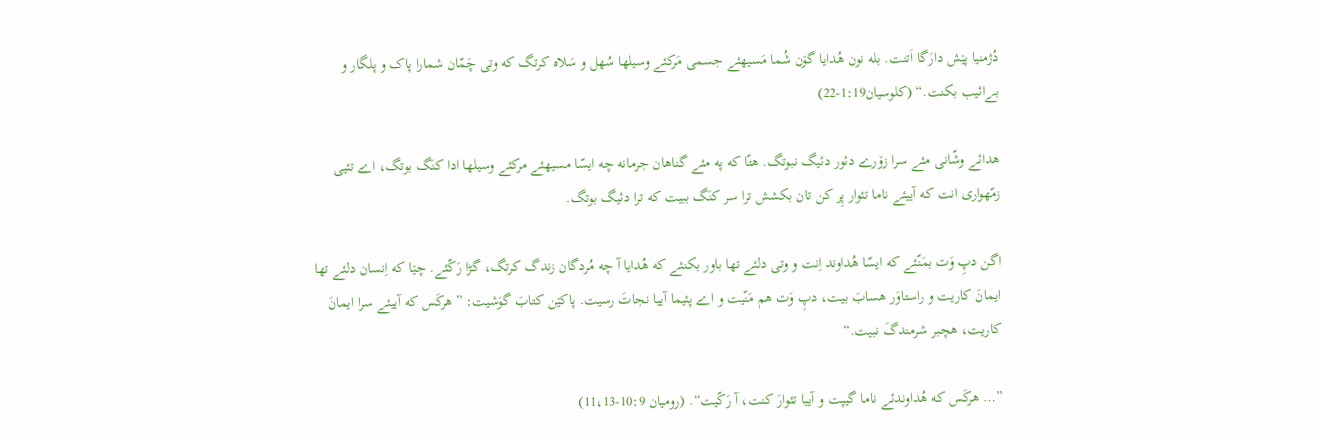دُژمنیا پێش دارَگا اَتنت. بله نون هُدایا گۆن شُما مَسیهئے جسمی مَرکئے وسیلها سُهل و سَلاه کرتگ که وتی چَمّان شمارا پاک و پلگار و بےائیب بکنت.“ (کلوسیان1:19-22)

هدائے وشّانی مئے سرا زۆرے دئور دئیگ نبوتگ. هتّا که په مئے گناهان جرمانه چه ایسّا مسیهئے مرکئے وسیلها ادا کنَگ بوتگ، اے تئیی زمّهواری انت که آییئے ناما تئوار پِر کن تان بکشش ترا سر کنَگ ببیت که ترا دئیگ بوتگ.

اگن دپِ وَت بمَنّئے که ایسّا هُداوند اِنت و وتی دلئے تها باور بکنئے که هُدایا آ چه مُردگان زندگ کرتگ، گڑا رَکّئے. چێا که اِنسان دلئے تها ایمانَ کاریت و راستاوَر هسابَ بیت، دپِ وَت هم مَنّیت و اے پئیما آییا نجاتَ رسیت. پاکێن کتابَ گوَشیت: ”هرکَس که آییئے سرا ایمانَ کاریت، هچبر شرمندگَ نبیت.“

”… هرکَس که هُداوندئے ناما گیپت و آییا تئوارَ کنت، آ رَکّیت“. (رومیان 10:9-11،13)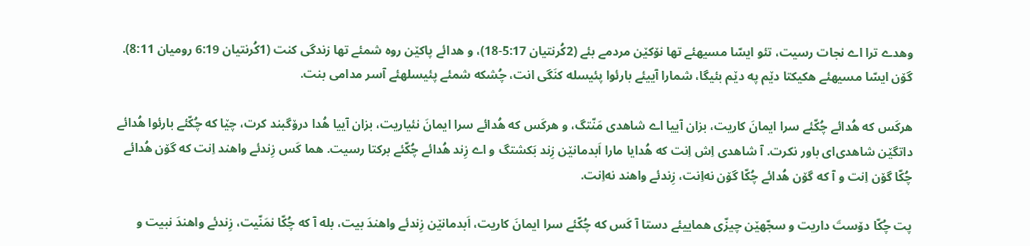وهدے ترا اے نجات رسیت، تئو ایسّا مسیهئے تها نۆکێن مردمے بئے (2کُرنتیان 5:17-18)، و هدائے پاکێن روه شمئے تها زندگی کنت (1کُرنتیان 6:19 رومیان 8:11). گۆن ایسّا مسیهئے هکیکتا دێم په دێم بئیگا، شمارا آییئے بارئوا پئیسله کنَگی انت، چُشکه شمئے پئیسلهئے آسر مدامی بنت.

هرکَس که هُدائے چُکّئے سرا ایمانَ کاریت، بزان آییا اے شاهدی مَنّتگ، و هرکَس که هُدائے سرا ایمانَ نئیاریت، بزان آییا هُدا درۆگبند کرت، چێا که چُکّئے بارئوا هُدائے داتگێن شاهدی‌ای باور نکرت. آ شاهدی اِش اِنت که هُدایا مارا اَبدمانێن زِند بَکشتگ و اے زِند هُدائے چُکّئے برکتا رسیت. هما کَس زِندئے واهند اِنت که گۆن هُدائے چُکّا گۆن اِنت و آ که گۆن هُدائے چُکّا گۆن نه‌اِنت، زِندئے واهند نه‌اِنت.

پت چُکّا دۆستَ داریت و سجّهێن چیزّی هماییئے دستا آ کَس که چُکّئے سرا ایمانَ کاریت، اَبدمانێن زِندئے واهندَ بیت، بله آ که چُکّا نمَنّیت، زِندئے واهندَ نبیت و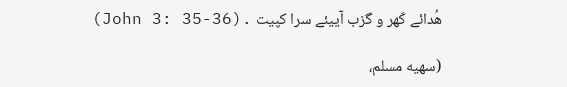هُدائے کَهر و گزب آییئے سرا کپیت .(John 3: 35-36)

(سهیه مسلم،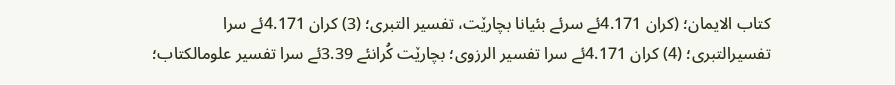کتاب الایمان؛ (کران 4.171ئے سرئے بئیانا بچارێت، تفسیر التبری؛ (3) کران 4.171ئے سرا تفسیرالتبری؛ (4) کران 4.171ئے سرا تفسیر الرزوی؛ بچارێت کُرانئے 3.39ئے سرا تفسیر علومالکتاب؛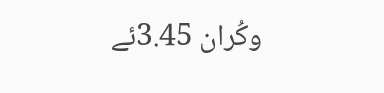وکُران 3.45ئے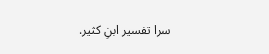سرا تفسیر ابنِ کثیر.